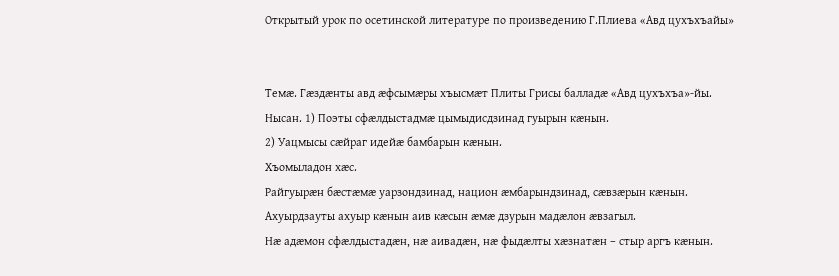Открытый урок по осетинской литературе по произведению Г.Плиева «Авд цухъхъайы»


Темæ. Гæздæнты авд æфсымæры хъысмæт Плиты Грисы балладæ «Авд цухъхъа»-йы.
Нысан. 1) Поэты сфæлдыстадмæ цымыдисдзинад гуырын кæнын.
2) Уацмысы сæйраг идейæ бамбарын кæнын.
Хъомыладон хæс.
Райгуырæн бæстæмæ уарзондзинад, национ æмбарындзинад, сæвзæрын кæнын.
Ахуырдзауты ахуыр кæнын аив кæсын æмæ дзурын мадæлон æвзагыл.
Нæ адæмон сфæлдыстадæн, нæ аивадæн, нæ фыдæлты хæзнатæн – стыр аргъ кæнын.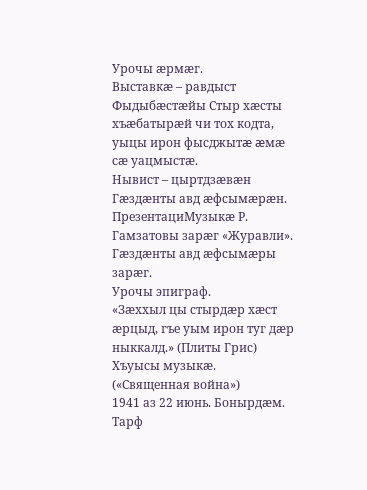Урочы æрмæг.
Выставкæ – равдыст Фыдыбæстæйы Стыр хæсты хъæбатырæй чи тох кодта, уыцы ирон фысджытæ æмæ сæ уацмыстæ.
Нывист – цыртдзæвæн Гæздæнты авд æфсымæрæн.
ПрезентациМузыкæ Р. Гамзатовы зарæг «Журавли». Гæздæнты авд æфсымæры зарæг.
Урочы эпиграф.
«Зæххыл цы стырдæр хæст æрцыд, гъе уым ирон туг дæр ныккалд.» (Плиты Грис)
Хъуысы музыкæ. («Священная война»)
1941 аз 22 июнь. Бонырдæм. Тарф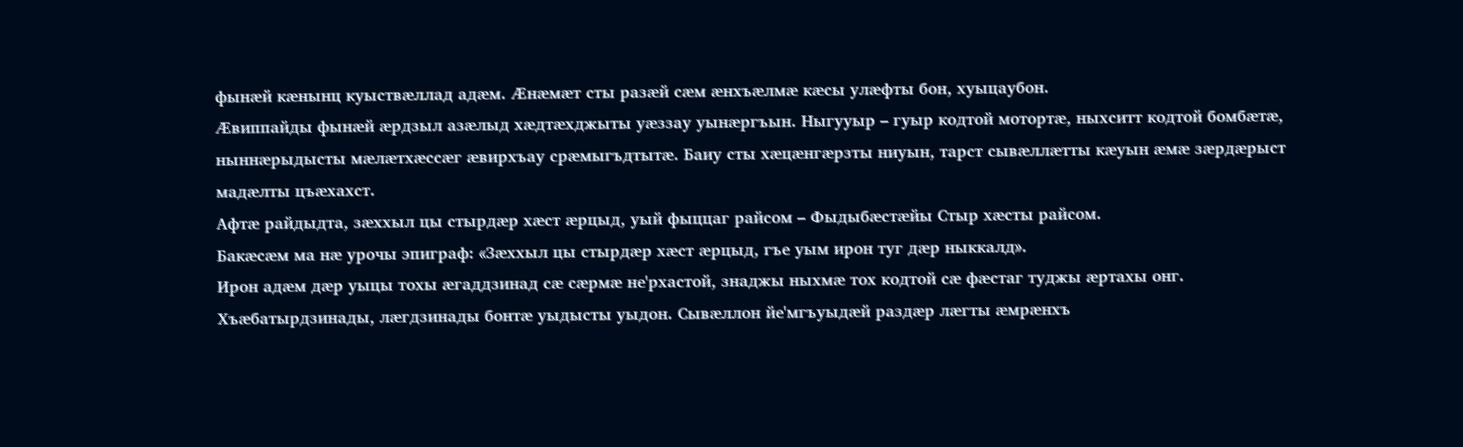фынæй кæнынц куыствæллад адæм. Æнæмæт сты разæй сæм æнхъæлмæ кæсы улæфты бон, хуыцаубон.
Æвиппайды фынæй æрдзыл азæлыд хæдтæхджыты уæззау уынæргъын. Ныгууыр – гуыр кодтой мотортæ, ныхситт кодтой бомбæтæ, ныннæрыдысты мæлæтхæссæг æвирхъау срæмыгъдтытæ. Баиу сты хæцæнгæрзты ниуын, тарст сывæллæтты кæуын æмæ зæрдæрыст мадæлты цъæхахст.
Афтæ райдыдта, зæххыл цы стырдæр хæст æрцыд, уый фыццаг райсом – Фыдыбæстæйы Стыр хæсты райсом.
Бакæсæм ма нæ урочы эпиграф: «Зæххыл цы стырдæр хæст æрцыд, гъе уым ирон туг дæр ныккалд».
Ирон адæм дæр уыцы тохы æгаддзинад сæ сæрмæ не'рхастой, знаджы ныхмæ тох кодтой сæ фæстаг туджы æртахы онг.
Хъæбатырдзинады, лæгдзинады бонтæ уыдысты уыдон. Сывæллон йе'мгъуыдæй раздæр лæгты æмрæнхъ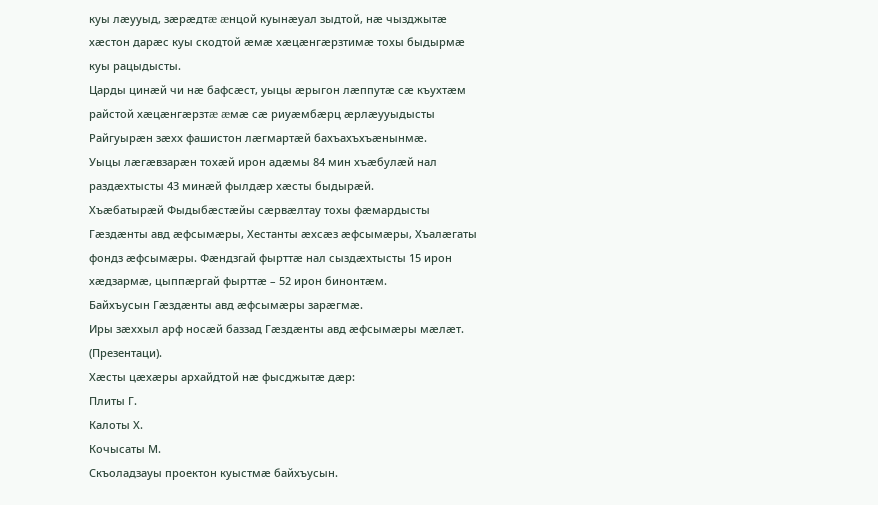куы лæууыд, зæрæдтæ æнцой куынæуал зыдтой, нæ чызджытæ хæстон дарæс куы скодтой æмæ хæцæнгæрзтимæ тохы быдырмæ куы рацыдысты.
Царды цинæй чи нæ бафсæст, уыцы æрыгон лæппутæ сæ къухтæм райстой хæцæнгæрзтæ æмæ сæ риуæмбæрц æрлæууыдысты Райгуырæн зæхх фашистон лæгмартæй бахъахъхъæнынмæ.
Уыцы лæгæвзарæн тохæй ирон адæмы 84 мин хъæбулæй нал раздæхтысты 43 минæй фылдæр хæсты быдырæй.
Хъæбатырæй Фыдыбæстæйы сæрвæлтау тохы фæмардысты Гæздæнты авд æфсымæры, Хестанты æхсæз æфсымæры, Хъалæгаты фондз æфсымæры. Фæндзгай фырттæ нал сыздæхтысты 15 ирон хæдзармæ, цыппæргай фырттæ – 52 ирон бинонтæм.
Байхъусын Гæздæнты авд æфсымæры зарæгмæ.
Иры зæххыл арф носæй баззад Гæздæнты авд æфсымæры мæлæт.
(Презентаци).
Хæсты цæхæры архайдтой нæ фысджытæ дæр:
Плиты Г.
Калоты Х.
Кочысаты М.
Скъоладзауы проектон куыстмæ байхъусын.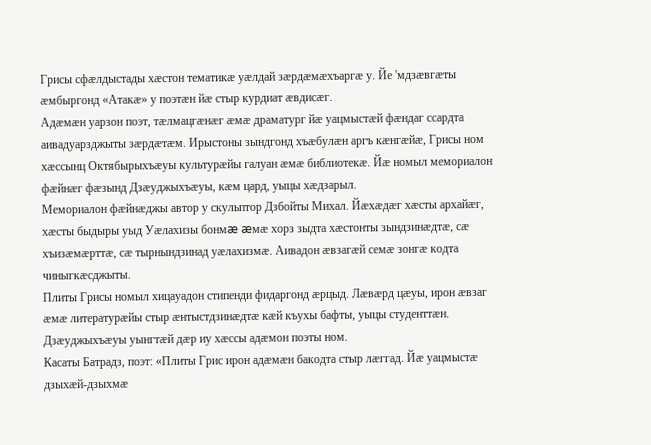Грисы сфæлдыстады хæстон тематикæ уæлдай зæрдæмæхъаргæ у. Йе 'мдзæвгæты æмбыргонд «Атакæ» у поэтæн йæ стыр курдиат æвдисæг.
Адæмæн уарзон поэт, тæлмацгæнæг æмæ драматург йæ уацмыстæй фæндаг ссардта аивадуарзджыты зæрдæтæм. Ирыстоны зындгонд хъæбулæн аргъ кæнгæйæ, Грисы ном хæссынц Октябырыхъæуы культурæйы галуан æмæ библиотекæ. Йæ номыл мемориалон фæйнæг фæзынд Дзæуджыхъæуы, кæм цард, уыцы хæдзарыл.
Мемориалон фæйнæджы автор у скульптор Дзбойты Михал. Йæхæдæг хæсты архайæг, хæсты быдыры уыд Уæлахизы бонмæ æмæ хорз зыдта хæстонты зындзинæдтæ, сæ хъизæмæрттæ, сæ тырнындзинад уæлахизмæ. Аивадон æвзагæй семæ зонгæ кодта чиныгкæсджыты.
Плиты Грисы номыл хицауадон стипенди фидаргонд æрцыд. Лæвæрд цæуы, ирон æвзаг æмæ литературæйы стыр æнтыстдзинæдтæ кæй къухы бафты, уыцы студенттæн. Дзæуджыхъæуы уынгтæй дæр иу хæссы адæмон поэты ном.
Касаты Батрадз, поэт: «Плиты Грис ирон адæмæн бакодта стыр лæггад. Йæ уацмыстæ дзыхæй-дзыхмæ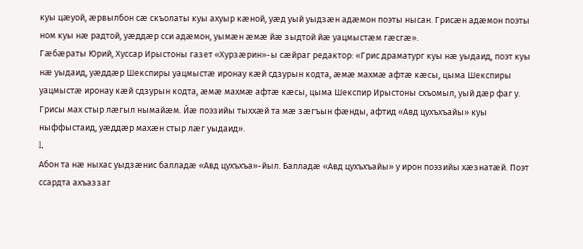куы цæуой, æрвылбон сæ скъолаты куы ахуыр кæной, уæд уый уыдзæн адæмон поэты нысан. Грисæн адæмон поэты ном куы нæ радтой, уæддæр сси адæмон, уымæн æмæ йæ зыдтой йæ уацмыстæм гæсгæ».
Гæбæраты Юрий, Хуссар Ирыстоны газет «Хурзæрин»-ы сæйраг редактор: «Грис драматург куы нæ уыдаид, поэт куы нæ уыдаид, уæддæр Шекспиры уацмыстæ иронау кæй сдзурын кодта, æмæ махмæ афтæ кæсы, цыма Шекспиры уацмыстæ иронау кæй сдзурын кодта, æмæ махмæ афтæ кæсы, цыма Шекспир Ирыстоны схъомыл, уый дæр фаг у. Грисы мах стыр лæгыл нымайæм. Йæ поэзийы тыххæй та мæ зæгъын фæнды, афтид «Авд цухъхъайы» куы ныффыстаид, уæддæр махæн стыр лæг уыдаид».
I.
Абон та нæ ныхас уыдзæнис балладæ «Авд цухъхъа»-йыл. Балладæ «Авд цухъхъайы» у ирон поэзийы хæзнатæй. Поэт ссардта ахъаззаг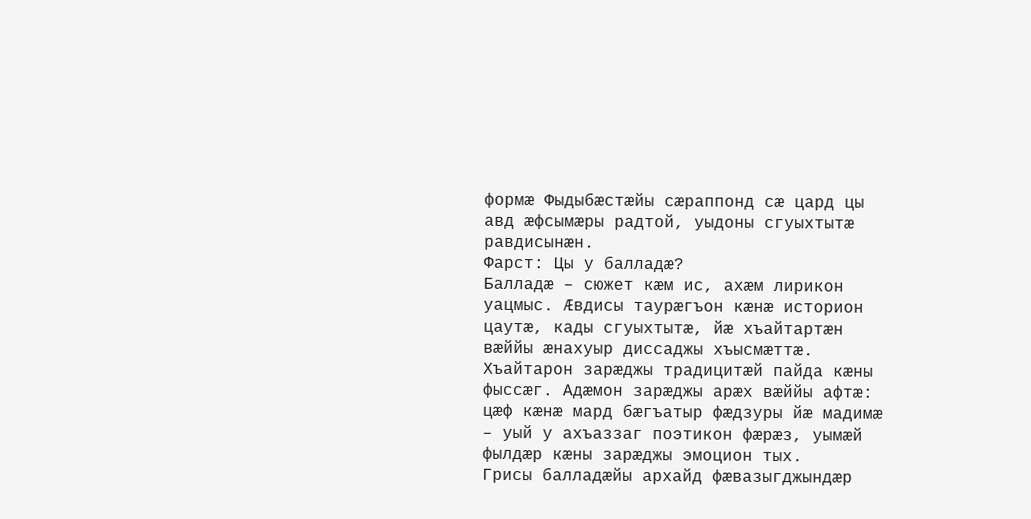формæ Фыдыбæстæйы сæраппонд сæ цард цы авд æфсымæры радтой, уыдоны сгуыхтытæ равдисынæн.
Фарст: Цы у балладæ?
Балладæ – сюжет кæм ис, ахæм лирикон уацмыс. Æвдисы таурæгъон кæнæ историон цаутæ, кады сгуыхтытæ, йæ хъайтартæн вæййы æнахуыр диссаджы хъысмæттæ.
Хъайтарон зарæджы традицитæй пайда кæны фыссæг. Адæмон зарæджы арæх вæййы афтæ: цæф кæнæ мард бæгъатыр фæдзуры йæ мадимæ – уый у ахъаззаг поэтикон фæрæз, уымæй фылдæр кæны зарæджы эмоцион тых.
Грисы балладæйы архайд фæвазыгджындæр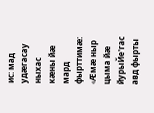ис: мад удæгасау ныхас кæны йæ мард фырттимæ:
«Æмæ ныр цыма йæ йурыЙе'гас авд фырты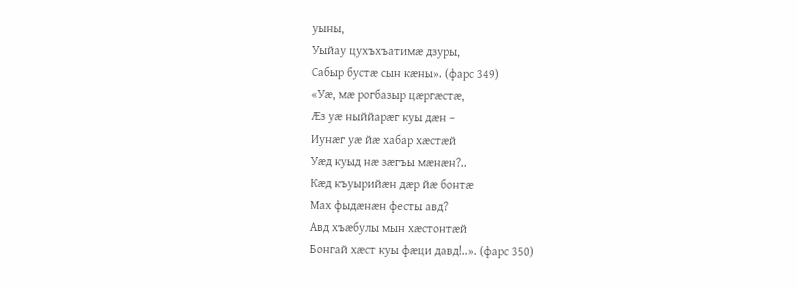уыны,
Уыйау цухъхъатимæ дзуры,
Сабыр бустæ сын кæны». (фарс 349)
«Уæ, мæ рогбазыр цæргæстæ,
Æз уæ ныййарæг куы дæн –
Иунæг уæ йæ хабар хæстæй
Уæд куыд нæ зæгъы мæнæн?..
Кæд къуырийæн дæр йæ бонтæ
Мах фыдæнæн фесты авд?
Авд хъæбулы мын хæстонтæй
Бонгай хæст куы фæци давд!..». (фарс 350)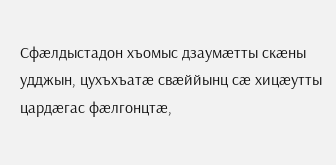Сфæлдыстадон хъомыс дзаумæтты скæны удджын, цухъхъатæ свæййынц сæ хицæутты цардæгас фæлгонцтæ,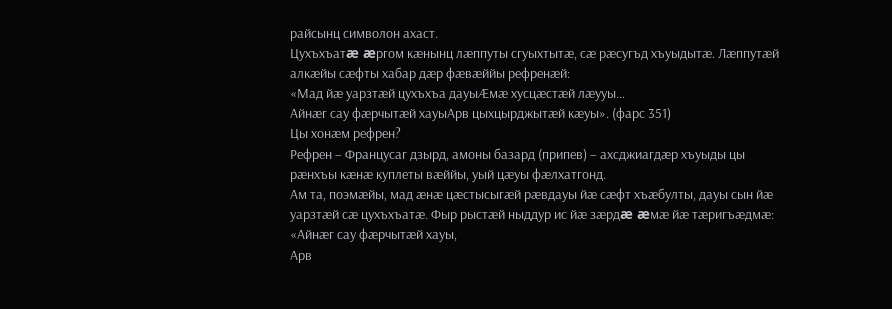райсынц символон ахаст.
Цухъхъатæ æргом кæнынц лæппуты сгуыхтытæ, сæ рæсугъд хъуыдытæ. Лæппутæй алкæйы сæфты хабар дæр фæвæййы рефренæй:
«Мад йæ уарзтæй цухъхъа дауыÆмæ хусцæстæй лæууы…
Айнæг сау фæрчытæй хауыАрв цыхцырджытæй кæуы». (фарс 351)
Цы хонæм рефрен?
Рефрен – Францусаг дзырд, амоны базард (припев) – ахсджиагдæр хъуыды цы рæнхъы кæнæ куплеты вæййы, уый цæуы фæлхатгонд.
Ам та, поэмæйы, мад æнæ цæстысыгæй рæвдауы йæ сæфт хъæбулты, дауы сын йæ уарзтæй сæ цухъхъатæ. Фыр рыстæй ныддур ис йæ зæрдæ æмæ йæ тæригъæдмæ:
«Айнæг сау фæрчытæй хауы,
Арв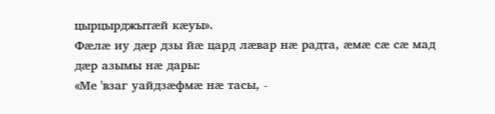цырцырджытæй кæуы».
Фæлæ иу дæр дзы йæ цард лæвар нæ радта, æмæ сæ сæ мад дæр азымы нæ дары:
«Ме 'взаг уайдзæфмæ нæ тасы, -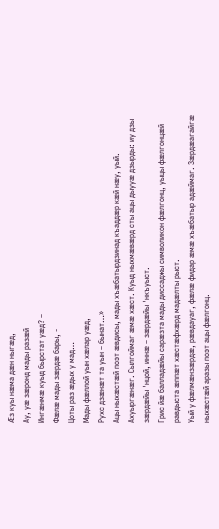Æз куы нæма дæн ныгæд,
Ау, уæ зæронд мады разæй
Ингæнмæ куыд бырстат уæд? –
Фæлæ мады зæрдæ бары, -
Цоты раз æдых у мад…
Мады фæллой уын хæлар уæд,
Рухс дзæнæт та уын – бынат…»
Ацы ныхæстæй поэт æвдисы, мады хъæбатырдзинад къаддæр кæй нæу, уый.
Ахуыргæнæг. Сылгоймаг æмæ хæст. Куыд ныхмæвæрд сты ацы дыууæ дзырды: иу дзы зæрдæйы 'нцой, иннæ – зæрдæйы 'нкъуыст.
Грис йæ балладæйы сарæзта мады диссаджы символикон фæлгонц, уыцы фæлгонцæй равдыста æппæт хæстæфхæрд мадæлты рыст.
Уый у фæлмæнзæрдæ, рæвдауаг, фæлæ фидар æмæ хъæбатыр адæймаг. Зæрдæагайгæ ныхæстæй аразы поэт ацы фæлгонц.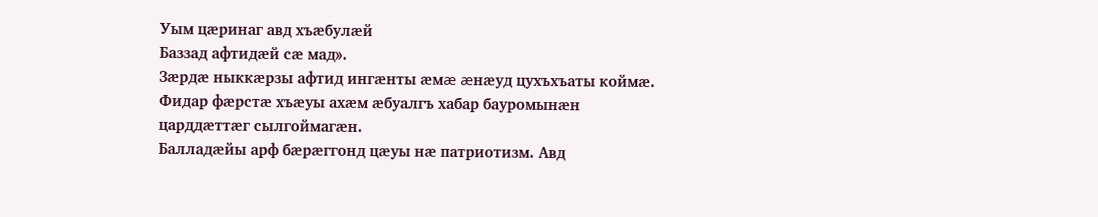Уым цæринаг авд хъæбулæй
Баззад афтидæй сæ мад».
Зæрдæ ныккæрзы афтид ингæнты æмæ æнæуд цухъхъаты коймæ. Фидар фæрстæ хъæуы ахæм æбуалгъ хабар бауромынæн царддæттæг сылгоймагæн.
Балладæйы арф бæрæггонд цæуы нæ патриотизм. Авд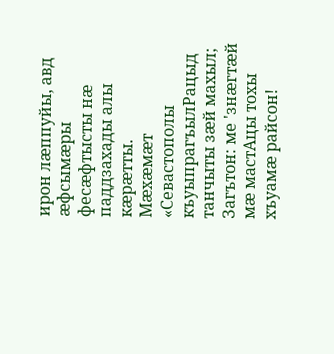ирон лæппуйы, авд æфсымæры фесæфтысты нæ паддзахады алы кæрæтты.
Мæхæмæт
«Севастополы къуыпрагъылРацыд танчыты зæй махыл;
Загътон: ме 'знæгтæй мæ мастАцы тохы хъуамæ райсон!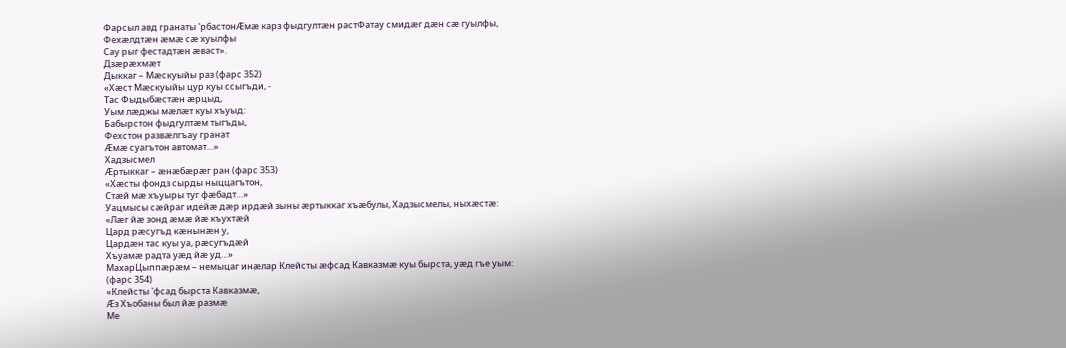Фарсыл авд гранаты 'рбастонÆмæ карз фыдгултæн растФатау смидæг дæн сæ гуылфы,
Фехæлдтæн æмæ сæ хуылфы
Сау рыг фестадтæн æваст».
Дзæрæхмæт
Дыккаг – Мæскуыйы раз (фарс 352)
«Хæст Мæскуыйы цур куы ссыгъди, -
Тас Фыдыбæстæн æрцыд,
Уым лæджы мæлæт куы хъуыд:
Бабырстон фыдгултæм тыгъды,
Фехстон развæлгъау гранат
Æмæ суагътон автомат…»
Хадзысмел
Æртыккаг – æнæбæрæг ран (фарс 353)
«Хæсты фондз сырды ныццагътон,
Стæй мæ хъуыры туг фæбадт…»
Уацмысы сæйраг идейæ дæр ирдæй зыны æртыккаг хъæбулы, Хадзысмелы, ныхæстæ:
«Лæг йæ зонд æмæ йæ къухтæй
Цард рæсугъд кæнынæн у,
Цардæн тас куы уа, рæсугъдæй
Хъуамæ радта уæд йæ уд…»
МахарЦыппæрæм – немыцаг инæлар Клейсты æфсад Кавказмæ куы бырста, уæд гъе уым:
(фарс 354)
«Клейсты 'фсад бырста Кавказмæ,
Æз Хъобаны был йæ размæ
Ме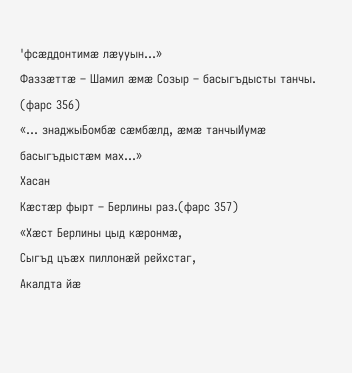'фсæддонтимæ лæууын…»
Фаззæттæ – Шамил æмæ Созыр – басыгъдысты танчы. (фарс 356)
«… знаджыБомбæ сæмбæлд, æмæ танчыИумæ басыгъдыстæм мах…»
Хасан
Кæстæр фырт – Берлины раз.(фарс 357)
«Хæст Берлины цыд кæронмæ,
Сыгъд цъæх пиллонæй рейхстаг,
Акалдта йæ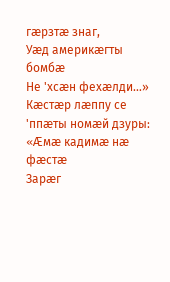гæрзтæ знаг,
Уæд америкæгты бомбæ
Не 'хсæн фехæлди…»
Кæстæр лæппу се 'ппæты номæй дзуры:
«Æмæ кадимæ нæ фæстæ
Зарæг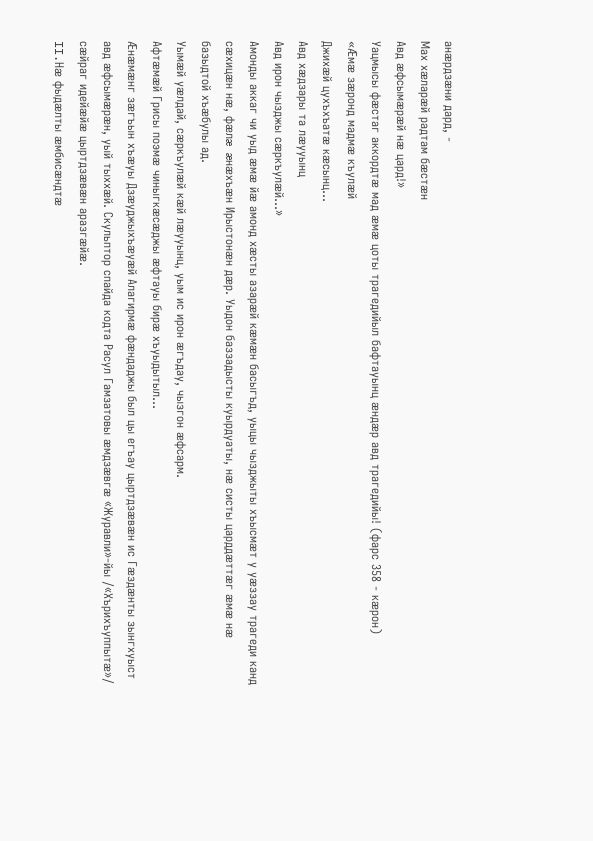анæрдзæни дард, -
Мах хæларæй радтам бæстæн
Авд æфсымæрæй нæ цард!»
Уацмысы фæстаг аккордтæ мад æмæ цоты трагедийыл бафтауынц æндæр авд трагедийы! (фарс 358 - кæрон)
«Æмæ зæронд мадмæ къулæй
Джихæй цухъхъатæ кæсынц…
Авд хæдзары та лæууынц
Авд ирон чызджы сæркъулæй…»
Амонды аккаг чи уыд æмæ йæ амонд хæсты азарæй кæмæн басыгъд, уыцы чызджыты хъысмæт у уæззау трагеди канд сæхицæн нæ, фæлæ æнæхъæн Ирыстонæн дæр. Уыдон баззадысты куырдуаты, нæ систы царддæттæг æмæ нæ базыдтой хъæбулы ад.
Уымæй уæлдай, сæркъулæй кæй лæууынц, уым ис ирон æгъдау, чызгон æфсарм.
Афтæмæй Грисы поэмæ чиныгкæсæджы æфтауы бирæ хъуыдытыл…
Æнæмæнг зæгъын хъæуы Дзæуджыхъæуæй Алагирмæ фæндаджы был цы егъау цыртдзæвæн ис Гæздæнты зынгхуыст авд æфсымæрæн, уый тыххæй. Скульптор спайда кодта Расул Гамзатовы æмдзæвгæ «Журавли»-йы /«Хърихъуппытæ»/ сæйраг идейæйæ цыртдзæвæн аразгæйæ.
II.Нæ фыдæлты æмбисæндтæ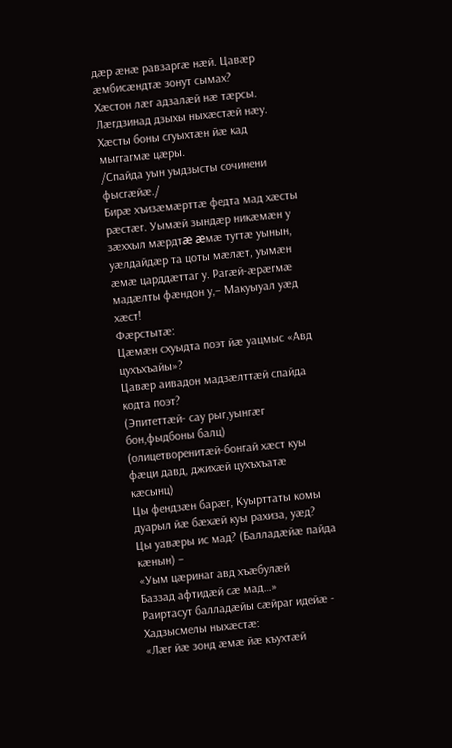дæр æнæ равзаргæ нæй. Цавæр æмбисæндтæ зонут сымах?
Хæстон лæг адзалæй нæ тæрсы.
Лæгдзинад дзыхы ныхæстæй нæу.
Хæсты боны сгуыхтæн йæ кад мыггагмæ цæры.
/Спайда уын уыдзысты сочинени фысгæйæ./
Бирæ хъизæмæрттæ федта мад хæсты рæстæг. Уымæй зындæр никæмæн у зæххыл мæрдтæ æмæ тугтæ уынын, уæлдайдæр та цоты мæлæт, уымæн æмæ царддæттаг у. Рагæй-æрæгмæ мадæлты фæндон у,– Макуыуал уæд хæст!
Фæрстытæ:
Цæмæн схуыдта поэт йæ уацмыс «Авд цухъхъайы»?
Цавæр аивадон мадзæлттæй спайда кодта поэт?
(Эпитеттæй- сау рыг,уынгæг бон,фыдбоны балц)
(олицетворенитæй-бонгай хæст куы фæци давд, джихæй цухъхъатæ кæсынц)
Цы фендзæн барæг, Куырттаты комы дуарыл йæ бæхæй куы рахиза, уæд?
Цы уавæры ис мад? (Балладæйæ пайда кæнын) –
«Уым цæринаг авд хъæбулæй
Баззад афтидæй сæ мад…»
Раиртасут балладæйы сæйраг идейæ - Хадзысмелы ныхæстæ:
«Лæг йæ зонд æмæ йæ къухтæй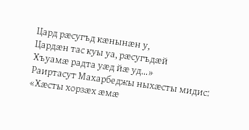Цард рæсугъд кæнынæн у,
Цардæн тас куы уа, рæсугъдæй
Хъуамæ радта уæд йæ уд…»
Раиртасут Махарбеджы ныхæсты мидис:
«Хæсты хорзæх æмæ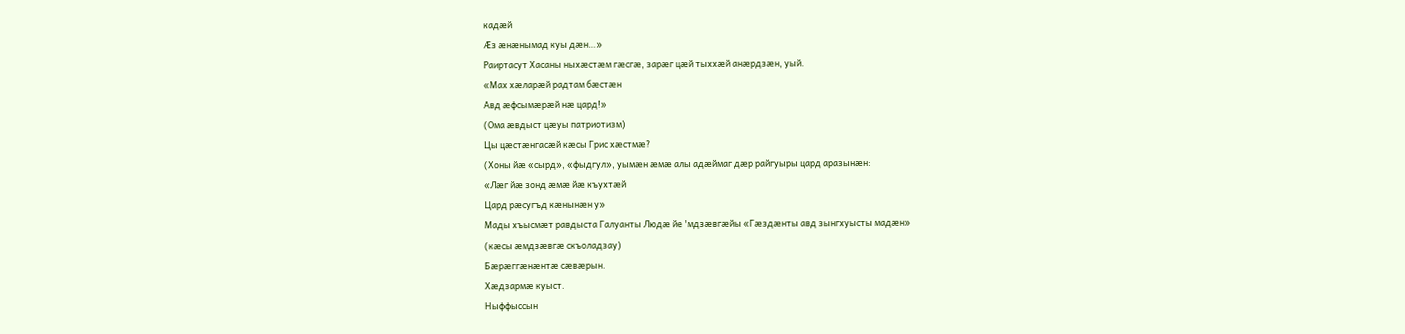кадæй
Æз æнæнымад куы дæн…»
Раиртасут Хасаны ныхæстæм гæсгæ, зарæг цæй тыххæй анæрдзæн, уый.
«Мах хæларæй радтам бæстæн
Авд æфсымæрæй нæ цард!»
(Ома æвдыст цæуы патриотизм)
Цы цæстæнгасæй кæсы Грис хæстмæ?
(Хоны йæ «сырд», «фыдгул», уымæн æмæ алы адæймаг дæр райгуыры цард аразынæн:
«Лæг йæ зонд æмæ йæ къухтæй
Цард рæсугъд кæнынæн у»
Мады хъысмæт равдыста Галуанты Людæ йе 'мдзæвгæйы «Гæздæнты авд зынгхуысты мадæн»
(кæсы æмдзæвгæ скъоладзау)
Бæрæггæнæнтæ сæвæрын.
Хæдзармæ куыст.
Ныффыссын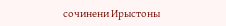сочинени Ирыстоны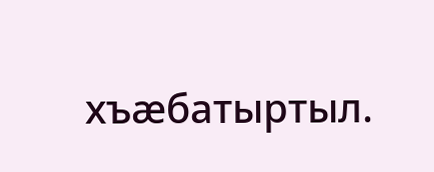хъæбатыртыл.